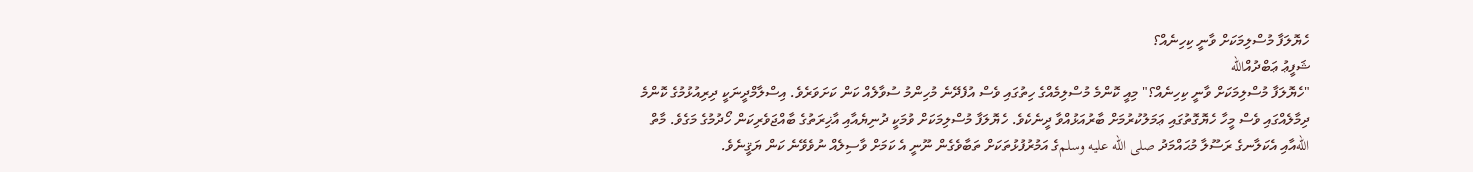ހެޔޮލަފާ މުސްލިމަކަށް ވާނީ ކިހިނެއް؟
ޝަފީޢު ޢަބްދުއްالله
"ހެޔޮލަފާ މުސްލިމަކަށް ވާނީ ކިހިނެއް؟" މިއީ ކޮންމެ މުސްލިމެއްގެ ހިތުގައި ވެސް އުފެދޭނެ މުހިންމު ސުވާލެއް ކަން ކަށަވަރެވެ. އިސްލާމްދީނަކީ ދިރިއުޅުމުގެ ކޮންމެ ދިމާލެއްގައި ވެސް މީހާ ހެޔޮގޮތުގައި ޢަމަލުކުރުމަށް ބާރުއަޅުއްވާ ދީނެކެވެ. ހެޔޮލަފާ މުސްލިމަކަށް ވުމަކީ ދުނިޔެއާއި އާޚިރަތުގެ ބާއްޖަވެރިކަން ހޯދުމުގެ މަގެވެ. މާތް اللهއާއި އެކަލާނގެ ރަސޫލާ މުޙައްމަދު صلى الله عليه وسلمގެ އަމުރުފުޅުތަކަށް ތަބާވެގެން ނޫނީ އެ ކަމަށް ވާސިލެއް ނުވެވޭނެ ކަން ޔަޤީނެވެ.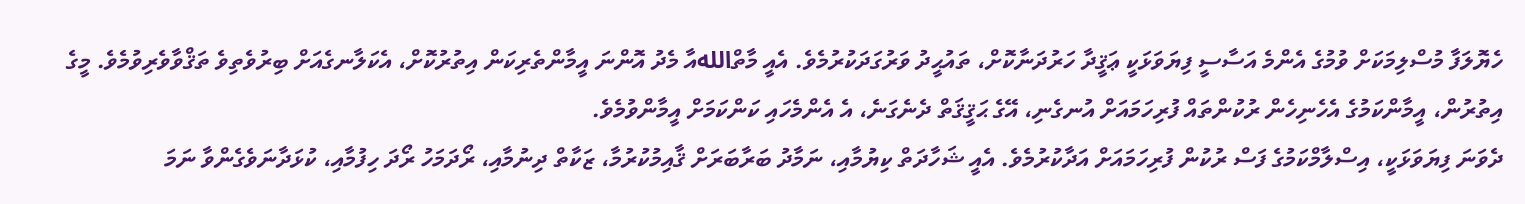ހެޔޮލަފާ މުސްލިމަކަށް ވުމުގެ އެންމެ އަސާސީ ފިޔަވަޅަކީ ޢަޤީދާ ހަރުދަނާކޮށް، ތައުޙީދު ވަރުގަދަކުރުމެވެ. އެއީ މާތްاللهއާ މެދު އޮންނަ އީމާންތެރިކަން އިތުރުކޮށް، އެކަލާނގެއަށް ބިރުވެތިވެ ތަޤްވާވެރިވުމެވެ. މީގެ އިތުރުން، އީމާންކަމުގެ އެހެނިހެން ރުކުންތައް ފުރިހަމައަށް އުނގެނި، އޭގެ ޙަޤީޤަތް ދެނެގަނެ، އެ އެންމެހައި ކަންކަމަށް އީމާންވުމެވެ.
ދެވަނަ ފިޔަވަޅަކީ، އިސްލާމްކަމުގެ ފަސް ރުކުން ފުރިހަމައަށް އަދާކުރުމެވެ. އެއީ ޝަހާދަތް ކިޔުމާއި، ނަމާދު ބަރާބަރަށް ޤާއިމުކުރުމާ، ޒަކާތް ދިނުމާއި، ރޯދަމަހު ރޯދަ ހިފުމާއި، ކުޅަދާނަވެގެންވާ ނަމަ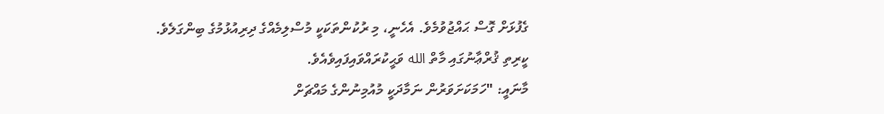ގެފުޅަށް ގޮސް ޙައްޖުވުމެވެ. އެހެނީ، މި ރުކުންތަކަކީ މުސްލިމެއްގެ ދިރިއުޅުމުގެ ބިންގަލެވެ.
ކީރިތި ޤުރްޢާނުގައި މާތް الله ވަޙީކުރައްވައިފައިވެއެވެ.
މާނައީ: "ހަމަކަށަވަރުން ނަމާދަކީ މުއުމިނުންގެ މައްޗަށް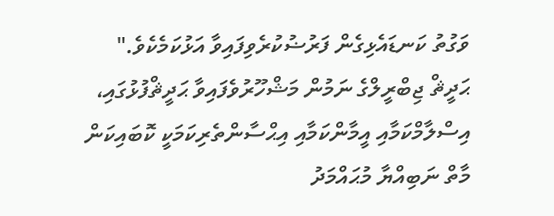ވަގުތު ކަނޑައެޅިގެން ފަރުޟުކުރެވިފައިވާ އަޅުކަމެކެވެ."
ޙަދީޘް ޖިބްރީލްގެ ނަމުން މަޝްހޫރުވެފައިވާ ޙަދީޘްފުޅުގައި، އިސްލާމްކަމާއި އީމާންކަމާއި އިޙްސާންތެރިކަމަކީ ކޮބައިކަން މާތް ނަބިއްޔާ މުޙައްމަދު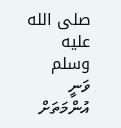صلى الله عليه وسلم ވަނީ އުންމަތަށް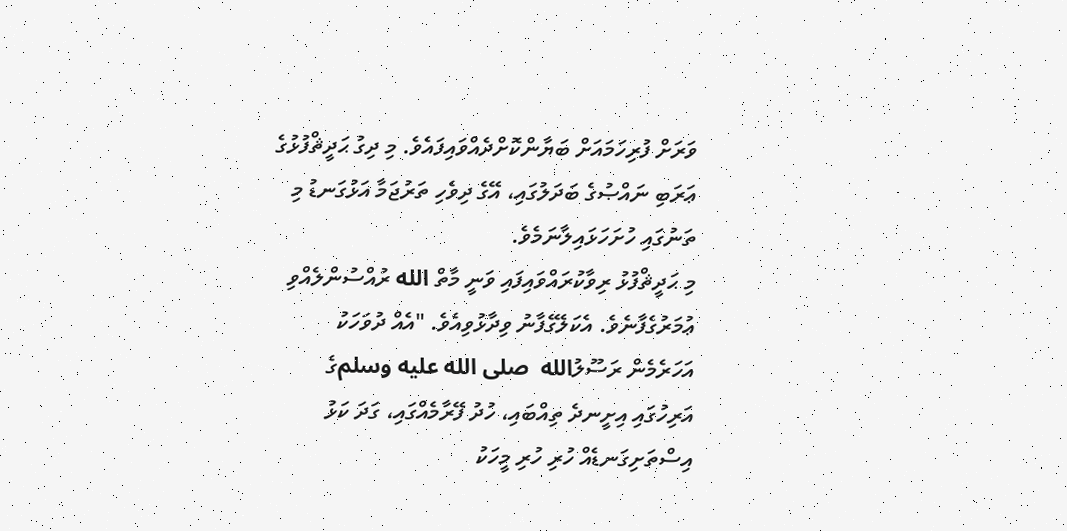ވަރަށް ފުރިހަމައަށް ބަޔާންކޮށްދެއްވައިފައެވެ. މި ދިގު ޙަދީޘްފުޅުގެ ޢަރަބި ނައްޞުގެ ބަދަލުގައި، އޭގެ ދިވެހި ތަރުޖަމާ އަޅުގަނޑު މި ތަނުގައި ހުށަހަޅައިލާނަމެވެ.
މި ޙަދީޘްފުޅު ރިވާކުރައްވައިފައި ވަނީ މާތް الله ރުއްސުންލެއްވި ޢުމަރުގެފާނެވެ. އެކަލޭގެފާނު ވިދާޅުވިއެވެ. "އެއް ދުވަހަކު އަހަރެމެން ރަސޫލުالله  صلى الله عليه وسلمގެ އަރިހުގައި އިށީނދެ ތިއްބައި، ހުދު ފޭރާމެއްގައި، ގަދަ ކަޅު އިސްތަށިގަނޑެއް ހުރި ހުރި މީހަކު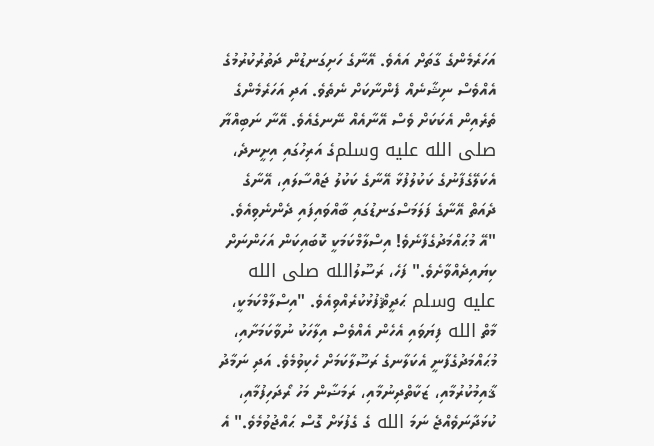އަހަރެމެންގެ ގާތަށް އައެވެ. އޭނާގެ ހަށިގަނޑުން ދަތުރުކުރުމުގެ އެއްވެސް ނިޝާނެއް ފެންނާކަށް ނެތެވެ. އަދި އަހަރެމެންގެ ތެރެއިން އެކަކަށް ވެސް އޭނާއެއް ނޭނގެއެވެ. އޭނާ ނަބިއްޔާ صلى الله عليه وسلمގެ އަރިހުގައި އިށީނދެ، އެކަލޭގެފާނުގެ ކަކުލުފުޅާ އޭނާގެ ކަކުލު ޖައްސާލައި، އޭނާގެ ދެއަތް އޭނާގެ ފަލަމަސްގަނޑުގައި ބާއްވައިފައި ދެންނެވިއެވެ. "އޭ މުޙައްމަދުގެފާނެވެ! އިސްލާމްކަމަކީ ކޮބައިކަން އަހަންނަށް ކިޔައިދެއްވާށެވެ." ފަހެ، ރަސޫލުالله صلى الله عليه وسلم ޙަދީޘްފުޅުކުރެއްވިއެވެ. "އިސްލާމްކަމަކީ، މާތް الله ފިޔަވައި އެހެން އެއްވެސް އިލާހަކު ނުވާކަމަށާއި، މުޙައްމަދުގެފާނީ އެކަލާނގެ ރަސޫލާކަމަށް ހެކިވުމެވެ. އަދި ނަމާދު ޤާއިމުކުރުމާއި، ޒަކާތްދިނުމާއި، ރަމަޟާން މަހު ރޯދަހިފުމާއި، ކުޅަދާނަވެއްޖެ ނަމަ الله ގެ ގެފުޅަށް ގޮސް ޙައްޖުވުމެވެ." އެ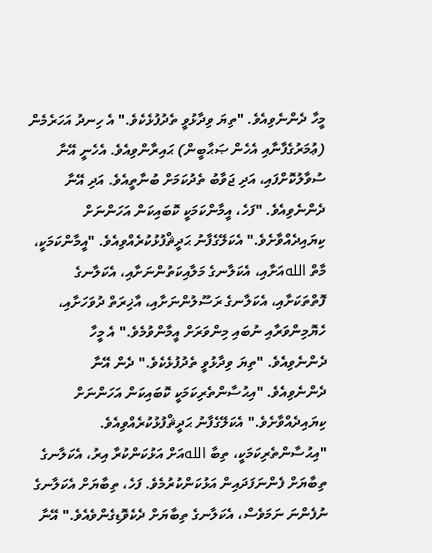މީހާ ދެންނެވިއެވެ. "ތިޔަ ވިދާޅުވީ ތެދުފުޅެކެވެ." އެ ހިނދު އަހަރެމެން (ޢުމަރުގެފާނާއި އެހެން ޞަޙާބީން) ޙައިރާންވިއެވެ. އެހެނީ އޭނާ ސުވާލުކޮށްފައި، އަދި ޖަވާބު ތެދުކަމަށް ބުނާތީއެވެ. އަދި އޭނާ ދެންނެވިއެވެ. "ފަހެ، އީމާންކަމަކީ ކޮބައިކަން އަހަންނަށް ކިޔައިދެއްވާށެވެ." އެކަލޭގެފާނު ޙަދީޘްފުޅުކުރެއްވިއެވެ. "އީމާންކަމަކީ، މާތް اللهއަށާއި، އެކަލާނގެ މަލާއިކަތުންނަށާއި، އެކަލާނގެ ފޮތްތަކަށާއި، އެކަލާނގެ ރަސޫލުންނަށާއި، އާޚިރަތް ދުވަހަށާއި، ހެޔޮމިންވަރާއި ނުބައި މިންވަރަށް އީމާންވުމެވެ." އެ މީހާ ދެންނެވިއެވެ. "ތިޔަ ވިދާޅުވީ ތެދުފުޅެކެވެ." ދެން އޭނާ ދެންނެވިއެވެ. "އިޙުސާންތެރިކަމަކީ ކޮބައިކަން އަހަންނަށް ކިޔައިދެއްވާށެވެ." އެކަލޭގެފާނު ޙަދީޘްފުޅުކުރެއްވިއެވެ. "އިޙުސާންތެރިކަމަކީ، ތިބާ اللهއަށް އަޅުކަންކުރާ އިރު، އެކަލާނގެ ތިބާޔަށް ފެންނަފަދައިން އަޅުކަންކުރުމެވެ. ފަހެ، ތިބާޔަށް އެކަލާނގެ ނުފެންނަ ނަމަވެސް، އެކަލާނގެ ތިބާޔަށް ދެކެވޮޑިގެންވެއެވެ." އޭނާ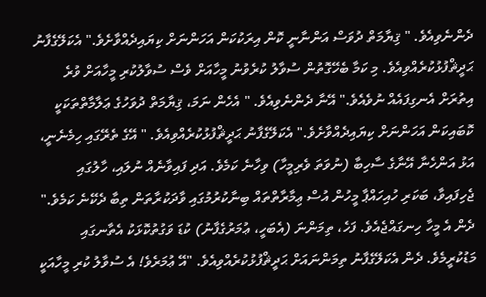ދެންނެވިއެވެ. " ޤިޔާމަތް ދުވަސް އަންނާނީ ކޮން އިރަކުކަން އަހަންނަށް ކިޔައިދެއްވާށެވެ." އެކަލޭގެފާނު ޙަދީޘްފުޅުކުރެއްވިއެވެ. މި ކަމާ ބެހޭގޮތުން ސުވާލު ކުރެވުނު މީހާއަށް ވެސް ސުވާލުކުރި މީހާއަށް ވުރެ އިތުރަށް އެނގިފައެއް ނުވެއެވެ." އޭނާ ދެންނެވިއެވެ. " އެހެން ނަމަ، ޤިޔާމަތް ދުވަހުގެ ޢަލާމާތްތަކަކީ ކޮބައިކަން އަހަންނަށް ކިޔައިދެއްވާށެވެ." އެކަލޭގެފާނު ޙަދީޘްފުޅުކުރެއްވިއެވެ. " އޭގެ ތެރޭގައި ހިމެނެނީ، އަޅު އަންހެނާ އޭނާގެ ސާހިބާ (ނުވަތަ ވެރިމީހާ) ވިހާނެ ކަމެވެ. އަދި ފައިވާނެއް ނުލައި، ހާލުގައި ޖެހިފައިވާ، ބަކަރި ހުއިހައްޕާ މީހުން އުސް ޢިމާރާތްތައް ބިނާކުރުމުގައި ވާދަކުރާތަން ތިބާ ދެކޭނެ ކަމެވެ." ދެން އެ މީހާ ހިނގައްޖެއެވެ. ފަހެ، ތިމަންނަ (އެބަހީ، ޢުމަރުގެފާނު) ކުޑަ ވަގުތުކޮޅަކު އެތާނގައި މަޑުކުރީމެވެ. ދެން އެކަލޭގެފާނު ތިމަންނައަށް ޙަދީޘްފުޅުކުރެއްވިއެވެ. "އޭ ޢުމަރެވެ! އެ ސުވާލު ކުރި މީހާއަކީ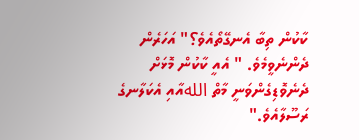ކާކުން ތިބާ އެނގޭތޯއެވެ؟" އަހަރެން ދެންނެވީމެވެ. " އެއީ ކާކުން މޮޅަށް ދެނެވޮޑިގެންވަނީ މާތް اللهއާއި އެކަލާނގެ ރަސޫލާއެވެ."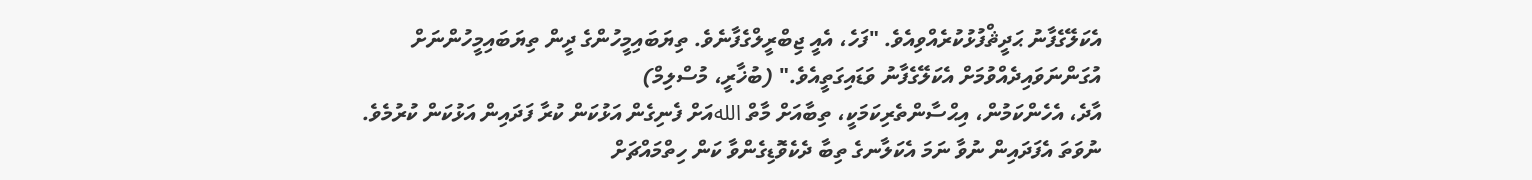އެކަލޭގެފާނު ޙަދީޘްފުޅުކުރެއްވިއެވެ. "ފަހެ، އެއީ ޖިބްރީލްގެފާނެވެ. ތިޔަބައިމީހުންގެ ދީން ތިޔަބައިމީހުންނަށް އުގަންނަވައިދެއްވުމަށް އެކަލޭގެފާނު ވަޑައިގަތީއެވެ." (ބުޚާރީ، މުސްލިމް)
އާދެ، އެހެންކަމުން، އިޙްސާންތެރިކަމަކީ، ތިބާއަށް މާތް اللهއަށް ފެނިގެން އަޅުކަން ކުރާ ފަދައިން އަޅުކަން ކުރުމެވެ. ނުވަތަ އެފަދައިން ނުވާ ނަމަ އެކަލާނގެ ތިބާ ދެކެވޮޑިގެންވާ ކަން ހިތްމައްޗަށް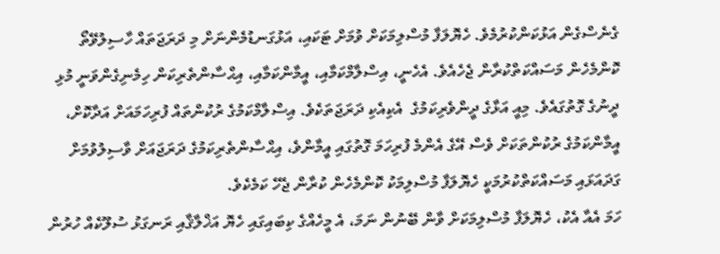ގެނެސްގެން އަޅުކަންކުރުމެވެ. ހެޔޮލަފާ މުސްލިމަކަށް ވުމަށް ޓަކައި، އަޅުގަނޑުމެންނަށް މި ދަރަޖަތައް ހާސިލުވޭތޯ ކޮންމެހެން މަސައްކަތްކުރާން ޖެހެއެވެ. އެހެނީ، އިސްލާމްކަމާއި، އީމާންކަމާއި، އިޙްސާންތެރިކަން ހިމެނިގެންވަނީ މުޅި ދީނުގެ ގޮތުގައެވެ. މިއީ އަޅާގެ ދީންވެރިކަމުގެ  އެކިއެކި ދަރަޖަތަކެވެ. އިސްލާމްކަމުގެ ރުކުންތައް ފުރިހަމައަށް އަދާކޮށް، އީމާންކަމުގެ ރުކުންތަކަށް ވެސް އޭގެ އެންމެ ފުރިހަމަ ގޮތުގައި އީމާންވެ، އިޙްސާންތެރިކަމުގެ ދަރަޖައަށް ވާސިލުވުމަށް ގަދައަޅައި މަސައްކަތްކުރުމަކީ ހެޔޮލަފާ މުސްލިމަކު ކޮންމެހެން ކުރާން ޖެހޭ ކަމެކެވެ.
ހަމަ އެއާ އެކު، ހެޔޮލަފާ މުސްލިމަކަށް ވާން ބޭނުން ނަމަ، އެ މީހެއްގެ ކިބައިގައި ހެޔޮ އަޚްލާޤާއި ރަނގަޅު ސުލޫކެއް ހުރުން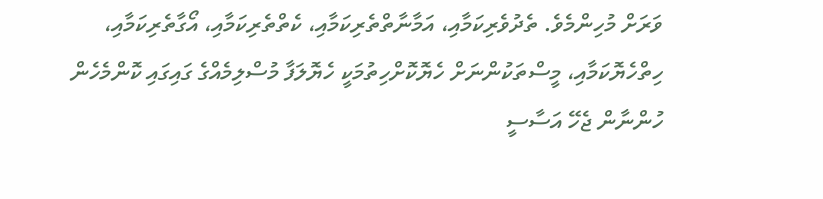ވަރަށް މުހިންމެވެ. ތެދުވެރިކަމާއި، އަމާނާތްތެރިކަމާއި، ކެތްތެރިކަމާއި، އޯގާތެރިކަމާއި، ހިތްހެޔޮކަމާއި، މީސްތަކުންނަށް ހެޔޮކޮށްހިތުމަކީ ހެޔޮލަފާ މުސްލިމެއްގެ ގައިގައި ކޮންމެހެން ހުންނާން ޖެހޭ އަސާސީ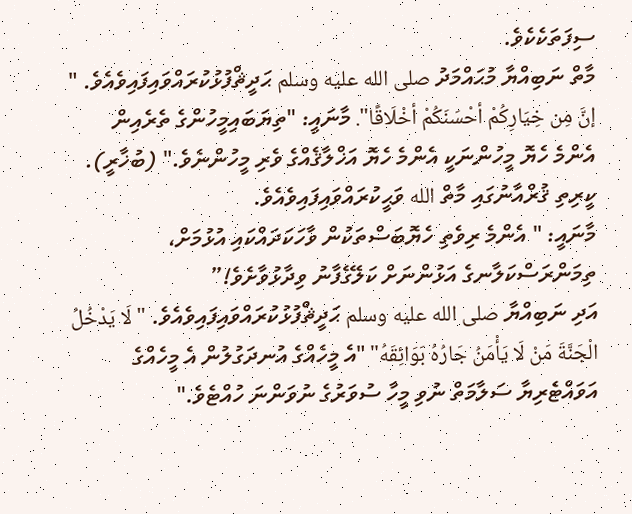ސިފަތަކެކެވެ.
މާތް ނަބިއްޔާ މުޙައްމަދު صلى الله عليه وسلم ޙަދީޘްފުޅުކުރައްވައިފައިވެއެވެ. " إنَّ مِن خِيَارِكُمْ أحْسَنَكُمْ أخْلَاقًا". މާނައީ: "ތިޔަބައިމީހުންގެ ތެރެއިން އެންމެ ހެޔޮ މީހުންނަކީ އެންމެ ހެޔޮ އަޚްލާޤެއްގެ ވެރި މީހުންނެވެ." (ބުޚާރީ).
ކީރިތި ޤުރްއާނުގައި މާތް الله ވަޙީކުރައްވައިފައިވެއެވެ.
މާނައީ: " އެންމެ ރިވެތި ހެޔޮބަސްތަކުން ވާހަކަދައްކައި އުޅުމަށް، ތިމަންރަސްކަލާނގެ އަޅުންނަށް ކަލޭގެފާނު ވިދާޅުވާށެވެ!”
އަދި ނަބިއްޔާ صلى الله عليه وسلم ޙަދީޘްފުޅުކުރައްވައިފައިވެއެވެ. "لَا يَدْخُلُ الْجَنَّةَ مَنْ لَا يَأْمَنُ جَارُهُ بَوَائِقَهُ" "އެ މީހެއްގެ އުނދަގުލުން އެ މީހެއްގެ އަވައްޓެރިޔާ ސަލާމަތް ނުވި މީހާ ސުވަރުގެ ނުވަންނަ ހުއްޓެވެ."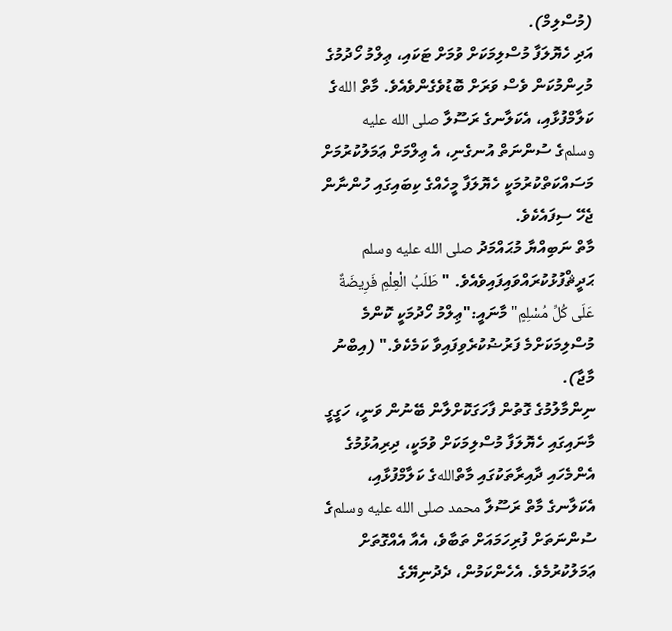(މުސްލިމް).
އަދި ހެޔޮލަފާ މުސްލިމަކަށް ވުމަށް ޓަކައި، ޢިލްމު ހޯދުމުގެ މުހިންމުކަން ވެސް ވަރަށް ބޮޑުވެގެންވެއެވެ. މާތް اللهގެ ކަލާމްފުޅާއި، އެކަލާނގެ ރަސޫލާ صلى الله عليه وسلمގެ ސުންނަތް އުނގެނި، އެ ޢިލްމަށް ޢަމަލުކުރުމަށް މަސައްކަތްކުރުމަކީ ހެޔޮލަފާ މީހެއްގެ ކިބައިގައި ހުންނާން ޖެހޭ ސިފައެކެވެ.
މާތް ނަބިއްޔާ މުޙައްމަދު صلى الله عليه وسلم ޙަދީޘްފުޅުކުރައްވައިފައިވެއެވެ. " طَلَبُ الْعِلْمِ فَرِيضَةٌ عَلَى كُلِّ مُسْلِمٍ" މާނައީ:"ޢިލްމު ހޯދުމަކީ ކޮންމެ މުސްލިމަކަށްމެ ފަރުޟުކުރެވިފައިވާ ކަމެކެވެ." (އިބްނު މާޖާ).
ނިންމާލުމުގެ ގޮތުން ފާހަގަކޮށްލާން ބޭނުން ވަނީ، ހަގީގީ މާނައިގައި ހެޔޮލަފާ މުސްލިމަކަށް ވުމަކީ، ދިރިއުޅުމުގެ އެންމެހައި ދާއިރާތަކުގައި މާތްاللهގެ ކަލާމްފުޅާއި، އެކަލާނގެ މާތް ރަސޫލާ محمد صلى الله عليه وسلمގެ ސުންނަތަށް ފުރިހަމައަށް ތަބާވެ، އެއާ އެއްގޮތަށް ޢަމަލުކުރުމެވެ. އެހެންކަމުން، ދެދުނިޔޭގެ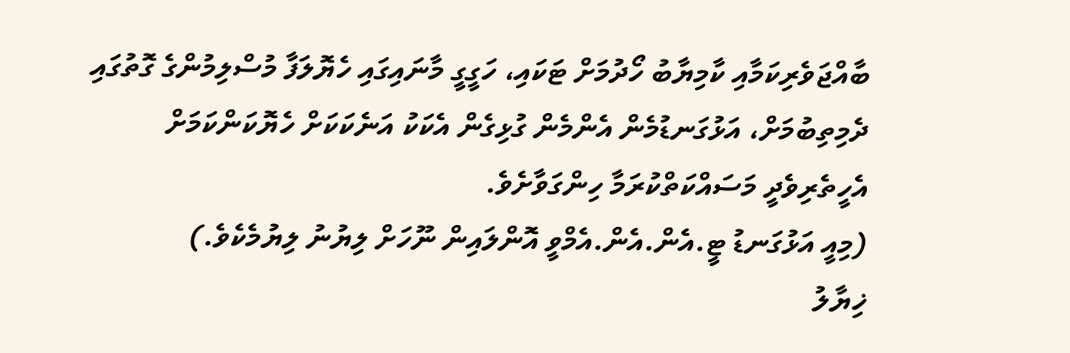ބާއްޖަވެރިކަމާއި ކާމިޔާބު ހޯދުމަށް ޓަކައި، ހަގީގީ މާނައިގައި ހެޔޮލަފާ މުސްލިމުންގެ ގޮތުގައި ދެމިތިބުމަށް، އަޅުގަނޑުމެން އެންމެން ގުޅިގެން އެކަކު އަނެކަކަށް ހެޔޮކަންކަމަށް އެހީތެރިވެދީ މަސައްކަތްކުރަމާ ހިންގަވާށެވެ.
(މިއީ އަޅުގަނޑު ޓީ.އެން.އެން.އެމްވީ އޮންލައިން ނޫހަށް ލިޔުނު ލިޔުމެކެވެ.)
ޚިޔާލު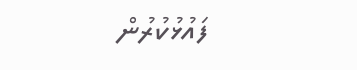ފައުޅުކުރުން